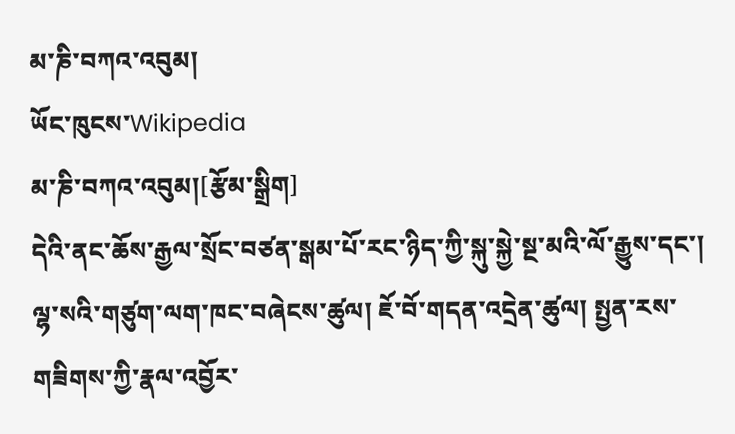མ་ཎི་བཀའ་འབུམ།
ཡོང་ཁུངས་Wikipedia
མ་ཎི་བཀའ་འབུམ།[རྩོམ་སྒྲིག]
དེའི་ནང་ཆོས་རྒྱལ་སྲོང་བཙན་སྒམ་པོ་རང་ཉིད་ཀྱི་སྐུ་སྐྱེ་སྔ་མའི་ལོ་རྒྱུས་དང་། ལྷ་སའི་གཙུག་ལག་ཁང་བཞེངས་ཚུལ། ཇོ་བོ་གདན་འདྲེན་ཚུལ། སྤྱན་རས་གཟིགས་ཀྱི་རྣལ་འབྱོར་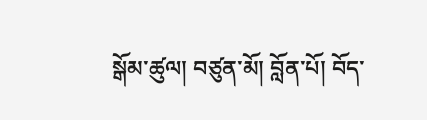སྒོམ་ཚུལ། བཙུན་མོ། བློན་པོ། བོད་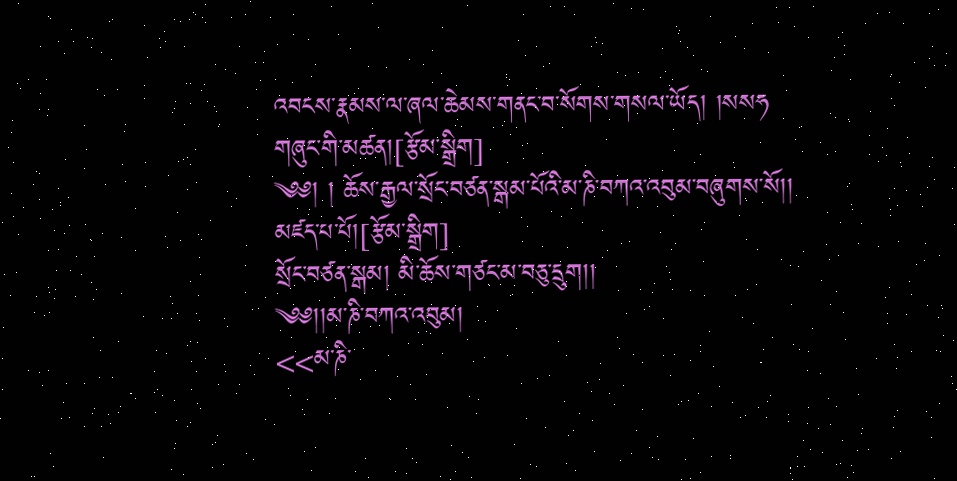འབངས་རྣམས་ལ་ཞལ་ཆེམས་གནང་བ་སོགས་གསལ་ཡོད། །སསཧ
གཞུང་གི་མཚན།[རྩོམ་སྒྲིག]
༄༅། ། ཆོས་རྒྱལ་སྲོང་བཙན་སྒམ་པོའི་མ་ཎི་བཀའ་འབུམ་བཞུགས་སོ།།
མཛད་པ་པོ།[རྩོམ་སྒྲིག]
སྲོང་བཙན་སྒམ། མི་ཆོས་གཙང་མ་བཅུ་དྲུག།།
༄༅།།མ་ཎི་བཀའ་འབུམ།
<<མ་ཎི་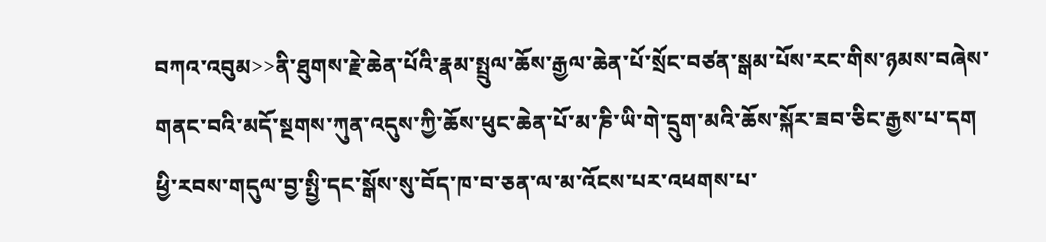བཀའ་འབུམ>>ནི་ཐུགས་རྗེ་ཆེན་པོའི་རྣམ་སྤྲུལ་ཆོས་རྒྱལ་ཆེན་པོ་སྲོང་བཙན་སྒམ་པོས་རང་གིས་ཉམས་བཞེས་གནང་བའི་མདོ་སྔགས་ཀུན་འདུས་ཀྱི་ཆོས་ཕུང་ཆེན་པོ་མ་ཎི་ཡི་གེ་དྲུག་མའི་ཆོས་སྐོར་ཟབ་ཅིང་རྒྱས་པ་དག ཕྱི་རབས་གདུལ་བྱ་སྤྱི་དང་སྒོས་སུ་བོད་ཁ་བ་ཅན་ལ་མ་འོངས་པར་འཕགས་པ་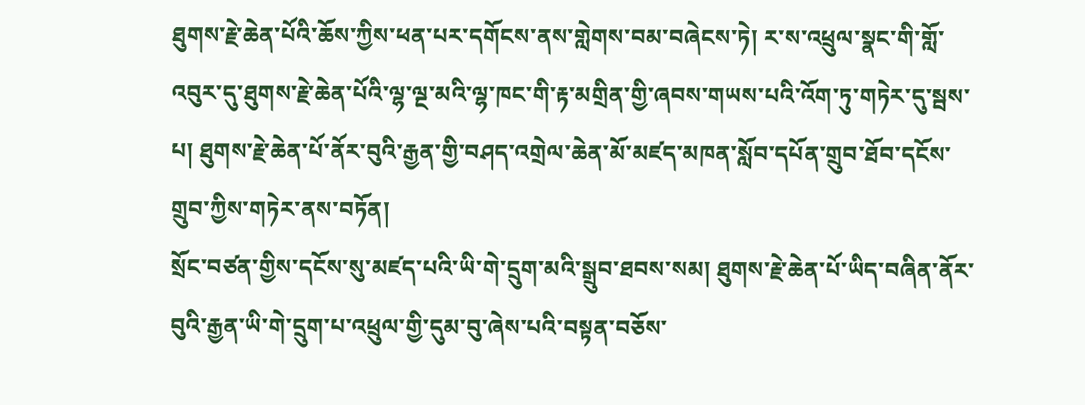ཐུགས་རྗེ་ཆེན་པོའི་ཆོས་ཀྱིས་ཕན་པར་དགོངས་ནས་གླེགས་བམ་བཞེངས་ཏེ། ར་ས་འཕྲུལ་སྣང་གི་གློ་འབུར་དུ་ཐུགས་རྗེ་ཆེན་པོའི་ལྷ་ལྔ་མའི་ལྷ་ཁང་གི་རྟ་མགྲིན་གྱི་ཞབས་གཡས་པའི་འོག་ཏུ་གཏེར་དུ་སྦས་པ། ཐུགས་རྗེ་ཆེན་པོ་ནོར་བུའི་རྒྱན་གྱི་བཤད་འགྲེལ་ཆེན་མོ་མཛད་མཁན་སློབ་དཔོན་གྲུབ་ཐོབ་དངོས་གྲུབ་ཀྱིས་གཏེར་ནས་བཏོན།
སྲོང་བཙན་གྱིས་དངོས་སུ་མཛད་པའི་ཡི་གེ་དྲུག་མའི་སྒྲུབ་ཐབས་སམ། ཐུགས་རྗེ་ཆེན་པོ་ཡིད་བཞིན་ནོར་བུའི་རྒྱན་ཡི་གེ་དྲུག་པ་འཕྲུལ་གྱི་དུམ་བུ་ཞེས་པའི་བསྟན་བཅོས་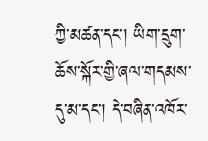ཀྱི་མཚན་དང་། ཡིག་དྲུག་ཆོས་སྐོར་གྱི་ཞལ་གདམས་དུ་མ་དང་། དེ་བཞིན་འཁོར་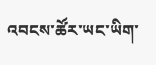འབངས་ཚོར་ཡང་ཡིག་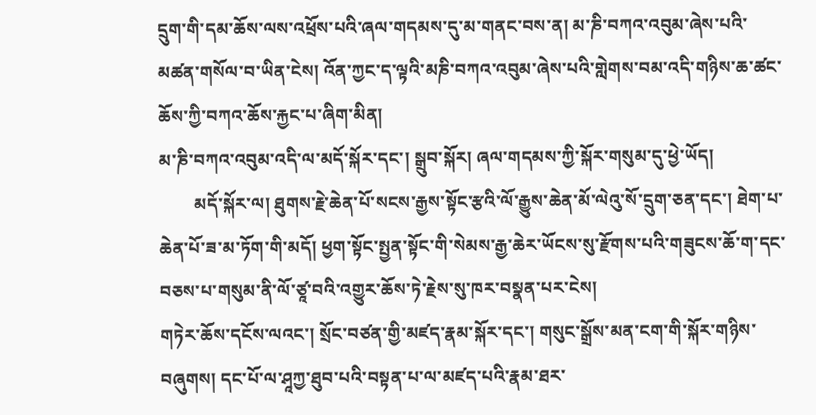དྲུག་གི་དམ་ཆོས་ལས་འཕྲོས་པའི་ཞལ་གདམས་དུ་མ་གནང་བས་ན། མ་ཎི་བཀའ་འབུམ་ཞེས་པའི་མཚན་གསོལ་བ་ཡིན་ངེས། འོན་ཀྱང་ད་ལྟའི་མཎི་བཀའ་འབུམ་ཞེས་པའི་གླེགས་བམ་འདི་གཉིས་ཆ་ཚང་ཆོས་ཀྱི་བཀའ་ཆོས་རྐྱང་པ་ཞིག་མིན།
མ་ཎི་བཀའ་འབུམ་འདི་ལ་མདོ་སྐོར་དང་། སྒྲུབ་སྐོར། ཞལ་གདམས་ཀྱི་སྐོར་གསུམ་དུ་ཕྱེ་ཡོད།
        མདོ་སྐོར་ལ། ཐུགས་རྗེ་ཆེན་པོ་སངས་རྒྱས་སྟོང་རྩའི་ལོ་རྒྱུས་ཆེན་མོ་ལེའུ་སོ་དྲུག་ཅན་དང་། ཐེག་པ་ཆེན་པོ་ཟ་མ་ཏོག་གི་མདོ། ཕྱག་སྟོང་སྤྱན་སྟོང་གི་སེམས་རྒྱ་ཆེར་ཡོངས་སུ་རྫོགས་པའི་གཟུངས་ཆོ་ག་དང་བཅས་པ་གསུམ་ནི་ལོ་ཙཱ་བའི་འགྱུར་ཆོས་ཏེ་རྗེས་སུ་ཁར་བསྣན་པར་ངེས།
གཏེར་ཆོས་དངོས་ལའང་། སྲོང་བཙན་གྱི་མཛད་རྣམ་སྐོར་དང་། གསུང་སྒྲོས་མན་ངག་གི་སྐོར་གཉིས་བཞུགས། དང་པོ་ལ་ཤཱཀྱ་ཐུབ་པའི་བསྟན་པ་ལ་མཛད་པའི་རྣམ་ཐར་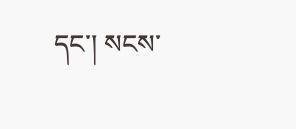དང་། སངས་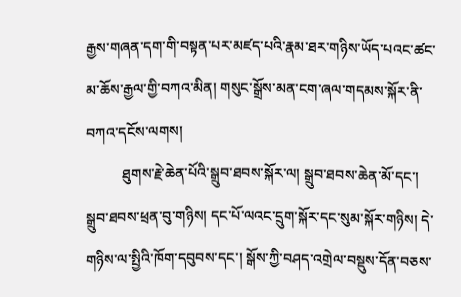རྒྱས་གཞན་དག་གི་བསྟན་པར་མཛད་པའི་རྣམ་ཐར་གཉིས་ཡོད་པའང་ཚང་མ་ཆོས་རྒྱལ་གྱི་བཀའ་མིན། གསུང་སྒྲོས་མན་ངག་ཞལ་གདམས་སྐོར་ནི་བཀའ་དངོས་ལགས།
          ཐུགས་རྗེ་ཆེན་པོའི་སྒྲུབ་ཐབས་སྐོར་ལ། སྒྲུབ་ཐབས་ཆེན་མོ་དང་། སྒྲུབ་ཐབས་ཕྲན་བུ་གཉིས། དང་པོ་ལའང་དྲུག་སྐོར་དང་སུམ་སྐོར་གཉིས། དེ་གཉིས་ལ་སྤྱིའི་ཁོག་དབུབས་དང་། སྒོས་ཀྱི་བཤད་འགྲེལ་བསྡུས་དོན་བཅས་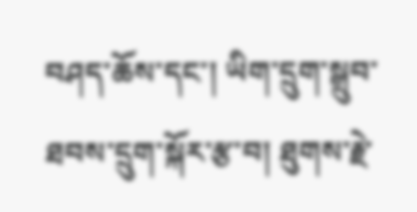བཤད་ཆོས་དང་། ཡིག་དྲུག་སྒྲུབ་ཐབས་དྲུག་སྐོར་རྩ་བ། ཐུགས་རྗེ་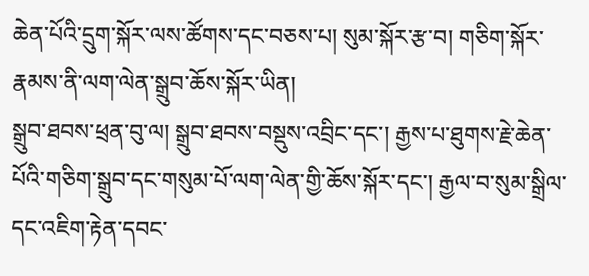ཆེན་པོའི་དྲུག་སྐོར་ལས་ཚོགས་དང་བཅས་པ། སུམ་སྐོར་རྩ་བ། གཅིག་སྐོར་རྣམས་ནི་ལག་ལེན་སྒྲུབ་ཆོས་སྐོར་ཡིན།
སྒྲུབ་ཐབས་ཕྲན་བུ་ལ། སྒྲུབ་ཐབས་བསྡུས་འབྲིང་དང་། རྒྱས་པ་ཐུགས་རྗེ་ཆེན་པོའི་གཅིག་སྒྲུབ་དང་གསུམ་པོ་ལག་ལེན་གྱི་ཆོས་སྐོར་དང་། རྒྱལ་བ་སུམ་སྒྲིལ་དང་འཇིག་རྟེན་དབང་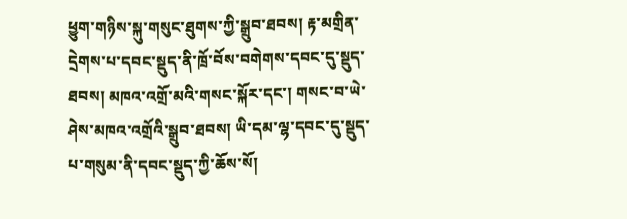ཕྱུག་གཉིས་སྐུ་གསུང་ཐུགས་ཀྱི་སྒྲུབ་ཐབས། རྟ་མགྲིན་དྲེགས་པ་དབང་སྡུད་ནི་ཁྲོ་བོས་བགེགས་དབང་དུ་སྡུད་ཐབས། མཁའ་འགྲོ་མའི་གསང་སྐོར་དང་། གསང་བ་ཡེ་ཤེས་མཁའ་འགྲོའི་སྒྲུབ་ཐབས། ཡི་དམ་ལྷ་དབང་དུ་སྡུད་པ་གསུམ་ནི་དབང་སྡུད་ཀྱི་ཆོས་སོ།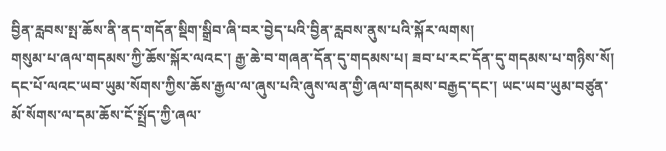བྱིན་རླབས་སྤ་ཆོས་ནི་ནད་གདོན་སྡིག་སྒྲིབ་ཞི་བར་བྱེད་པའི་བྱིན་རླབས་ནུས་པའི་སྐོར་ལགས།
གསུམ་པ་ཞལ་གདམས་ཀྱི་ཆོས་སྐོར་ལའང་། རྒྱ་ཆེ་བ་གཞན་དོན་དུ་གདམས་པ། ཟབ་པ་རང་དོན་དུ་གདམས་པ་གཉིས་སོ། དང་པོ་ལའང་ཡབ་ཡུམ་སོགས་ཀྱིས་ཆོས་རྒྱལ་ལ་ཞུས་པའི་ཞུས་ལན་གྱི་ཞལ་གདམས་བརྒྱད་དང་། ཡང་ཡབ་ཡུམ་བཙུན་མོ་སོགས་ལ་དམ་ཆོས་ངོ་སྤྲོད་ཀྱི་ཞལ་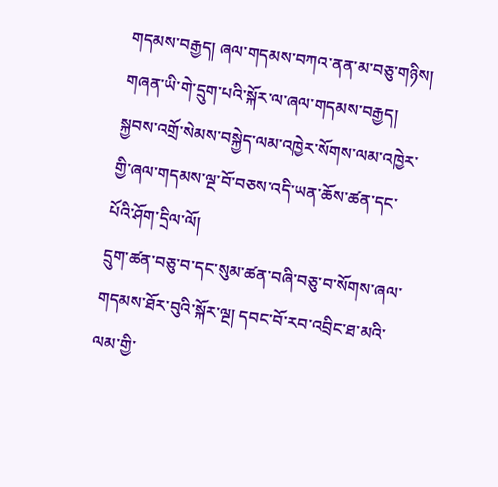གདམས་བརྒྱད། ཞལ་གདམས་བཀའ་ནན་མ་བཅུ་གཉིས། གཞན་ཡི་གེ་དྲུག་པའི་སྐོར་ལ་ཞལ་གདམས་བརྒྱད། སྐྱབས་འགྲོ་སེམས་བསྐྱེད་ལམ་འཁྱེར་སོགས་ལམ་འཁྱེར་གྱི་ཞལ་གདམས་ལྔ་བོ་བཅས་འདི་ཡན་ཆོས་ཚན་དང་པོའི་ཤོག་དྲིལ་ལོ།
དྲུག་ཚན་བཅུ་བ་དང་སུམ་ཚན་བཞི་བཅུ་བ་སོགས་ཞལ་གདམས་ཐོར་བུའི་སྐོར་ལྔ། དབང་བོ་རབ་འབྲིང་ཐ་མའི་ལམ་གྱི་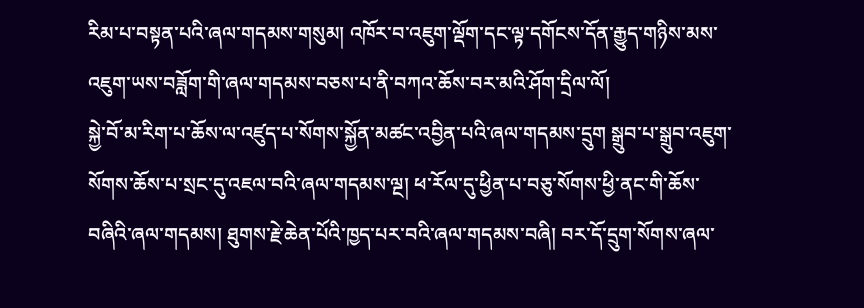རིམ་པ་བསྟན་པའི་ཞལ་གདམས་གསུམ། འཁོར་བ་འཇུག་ལྡོག་དང་ལྟ་དགོངས་དོན་རྒྱུད་གཉིས་མས་འཇུག་ཡས་བཟློག་གི་ཞལ་གདམས་བཅས་པ་ནི་བཀའ་ཆོས་བར་མའི་ཤོག་དྲིལ་ལོ།
སྐྱེ་བོ་མ་རིག་པ་ཆོས་ལ་འཛུད་པ་སོགས་སྐྱོན་མཚང་འབྱིན་པའི་ཞལ་གདམས་དྲུག སྒྲུབ་པ་སྒྲུབ་འཇུག་སོགས་ཆོས་པ་སྲང་དུ་འཇལ་བའི་ཞལ་གདམས་ལྔ། ཕ་རོལ་དུ་ཕྱིན་པ་བཅུ་སོགས་ཕྱི་ནང་གི་ཆོས་བཞིའི་ཞལ་གདམས། ཐུགས་རྗེ་ཆེན་པོའི་ཁྱད་པར་བའི་ཞལ་གདམས་བཞི། བར་དོ་དྲུག་སོགས་ཞལ་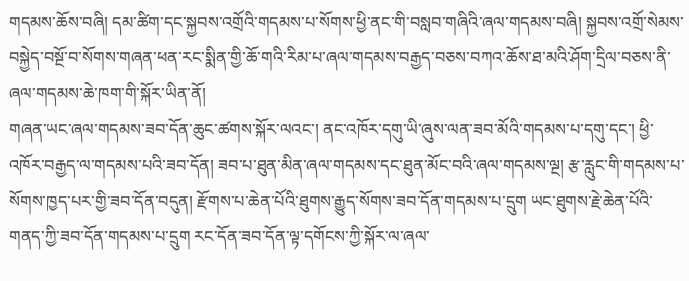གདམས་ཆོས་བཞི། དམ་ཚིག་དང་སྐྱབས་འགྲོའི་གདམས་པ་སོགས་ཕྱི་ནང་གི་བསླབ་གཞིའི་ཞལ་གདམས་བཞི། སྐྱབས་འགྲོ་སེམས་བསྐྱེད་བསྔོ་བ་སོགས་གཞན་ཕན་རང་སྨིན་གྱི་ཆོ་གའི་རིམ་པ་ཞལ་གདམས་བརྒྱད་བཅས་བཀའ་ཆོས་ཐ་མའི་ཤོག་དྲིལ་བཅས་ནི་ཞལ་གདམས་ཆེ་ཁག་གི་སྐོར་ཡིན་ནོ།
གཞན་ཡང་ཞལ་གདམས་ཟབ་དོན་ཆུང་ཚགས་སྐོར་ལའང་། ནང་འཁོར་དགུ་ཡི་ཞུས་ལན་ཟབ་མོའི་གདམས་པ་དགུ་དང་། ཕྱི་འཁོར་བརྒྱད་ལ་གདམས་པའི་ཟབ་དོན། ཟབ་པ་ཐུན་མིན་ཞལ་གདམས་དང་ཐུན་མོང་བའི་ཞལ་གདམས་ལྔ། རྩ་རླུང་གི་གདམས་པ་སོགས་ཁྱད་པར་གྱི་ཟབ་དོན་བདུན། རྫོགས་པ་ཆེན་པོའི་ཐུགས་རྒྱུད་སོགས་ཟབ་དོན་གདམས་པ་དྲུག ཡང་ཐུགས་རྗེ་ཆེན་པོའི་གནད་ཀྱི་ཟབ་དོན་གདམས་པ་དྲུག རང་དོན་ཟབ་དོན་ལྟ་དགོངས་ཀྱི་སྐོར་ལ་ཞལ་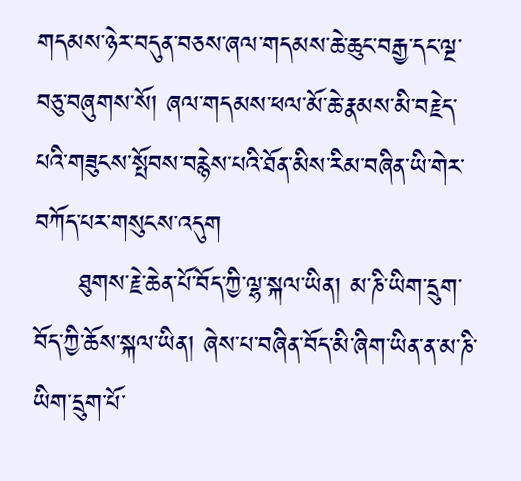གདམས་ཉེར་བདུན་བཅས་ཞལ་གདམས་ཆེ་ཆུང་བརྒྱ་དང་ལྔ་བཅུ་བཞུགས་སོ། ཞལ་གདམས་ཕལ་མོ་ཆེ་རྣམས་མི་བརྗེད་པའི་གཟུངས་སྤོབས་བརྙེས་པའི་ཐོན་མིས་རིམ་བཞིན་ཡི་གེར་བཀོད་པར་གསུངས་འདུག
     ཐུགས་རྗེ་ཆེན་པོ་བོད་ཀྱི་ལྷ་སྐལ་ཡིན། མ་ཎི་ཡིག་དྲུག་བོད་ཀྱི་ཆོས་སྐལ་ཡིན། ཞེས་པ་བཞིན་བོད་མི་ཞིག་ཡིན་ན་མ་ཎི་ཡིག་དྲུག་པོ་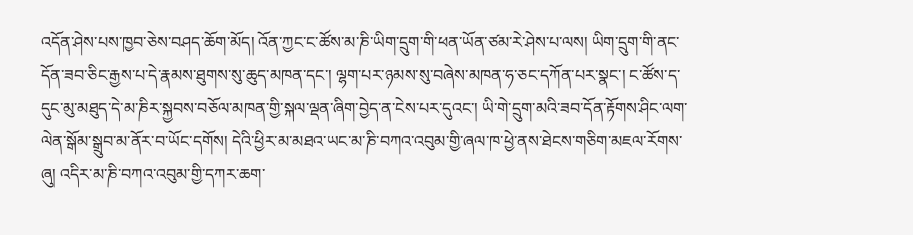འདོན་ཤེས་པས་ཁྱབ་ཅེས་བཤད་ཆོག་མོད། འོན་ཀྱང་ང་ཚོས་མ་ཎི་ཡིག་དྲུག་གི་ཕན་ཡོན་ཙམ་རེ་ཤེས་པ་ལས། ཡིག་དྲུག་གི་ནང་དོན་ཟབ་ཅིང་རྒྱས་པ་དེ་རྣམས་ཐུགས་སུ་ཆུད་མཁན་དང་། ལྷག་པར་ཉམས་སུ་བཞེས་མཁན་ཧ་ཅང་དཀོན་པར་སྣང་། ང་ཚོས་ད་དུང་མུ་མཐུད་དེ་མ་ཎིར་སྐྱབས་བཅོལ་མཁན་གྱི་སྐལ་ལྡན་ཞིག་བྱེད་ན་ངེས་པར་དུའང་། ཡི་གེ་དྲུག་མའི་ཟབ་དོན་རྟོགས་ཤིང་ལག་ལེན་སྒོམ་སྒྲུབ་མ་ནོར་བ་ཡོང་དགོས། དེའི་ཕྱིར་མ་མཐའ་ཡང་མ་ཎི་བཀའ་འབུམ་གྱི་ཞལ་ཁ་ཕྱེ་ནས་ཐེངས་གཅིག་མཇལ་རོགས་ཞུ། འདིར་མ་ཎི་བཀའ་འབུམ་གྱི་དཀར་ཆག་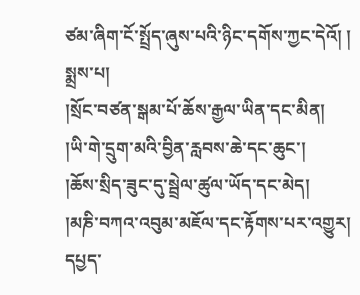ཙམ་ཞིག་ངོ་སྤྲོད་ཞུས་པའི་ཉིང་དགོས་ཀྱང་དེའོ། །
སྨྲས་པ།
།སྲོང་བཙན་སྒམ་པོ་ཆོས་རྒྱལ་ཡིན་དང་མིན།
།ཡི་གེ་དྲུག་མའི་བྱིན་རླབས་ཆེ་དང་ཆུང་།
།ཆོས་སྲིད་ཟུང་དུ་སྦྲེལ་ཚུལ་ཡོད་དང་མེད།
།མཎི་བཀའ་འབུམ་མཇོལ་དང་རྟོགས་པར་འགྱུར།
དཔྱད་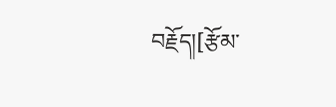བརྗོད།[རྩོམ་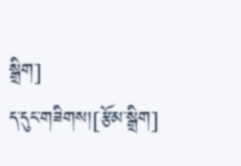སྒྲིག]
ད་དུང་གཟིགས།[རྩོམ་སྒྲིག]